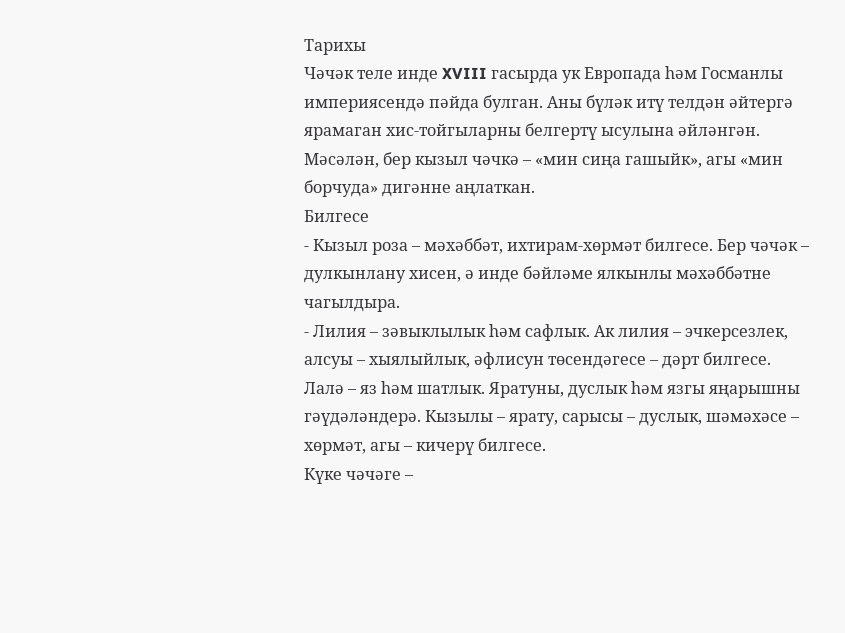Тарихы
Чәчәк теле инде XVIII гасырда ук Европада һәм Госманлы империясендә пәйда булган. Аны бүләк итү телдән әйтергә ярамаган хис-тойгыларны белгертү ысулына әйләнгән. Мәсәлән, бер кызыл чәчкә – «мин сиңа гашыйк», агы «мин борчуда» дигәнне аңлаткан.
Билгесе
- Кызыл роза – мәхәббәт, ихтирам-хөрмәт билгесе. Бер чәчәк – дулкынлану хисен, ә инде бәйләме ялкынлы мәхәббәтне чагылдыра.
- Лилия – зәвыклылык һәм сафлык. Ак лилия – эчкерсезлек, алсуы – хыялыйлык, әфлисун төсендәгесе – дәрт билгесе.
Лалә – яз һәм шатлык. Яратуны, дуслык һәм язгы яңарышны гәүдәләндерә. Кызылы – ярату, сарысы – дуслык, шәмәхәсе – хөрмәт, агы – кичерү билгесе.
Күке чәчәге –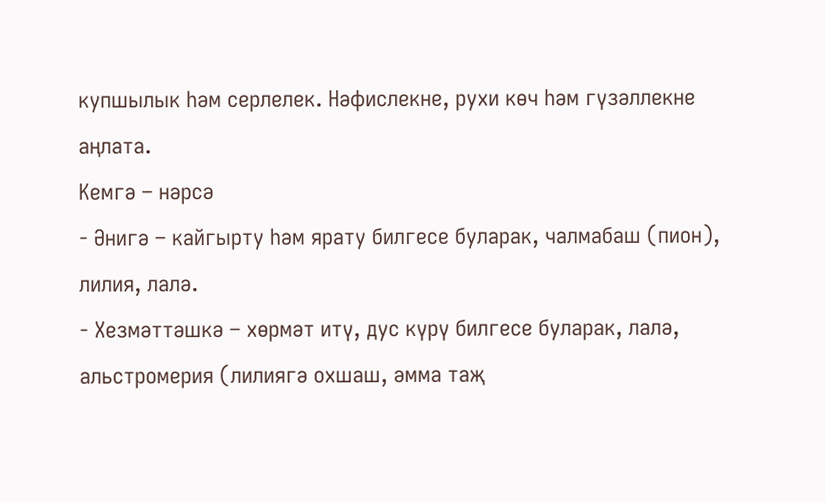купшылык һәм серлелек. Нәфислекне, рухи көч һәм гүзәллекне аңлата.
Кемгә – нәрсә
- Әнигә – кайгырту һәм ярату билгесе буларак, чалмабаш (пион), лилия, лалә.
- Хезмәттәшкә – хөрмәт итү, дус күрү билгесе буларак, лалә, альстромерия (лилиягә охшаш, әмма таҗ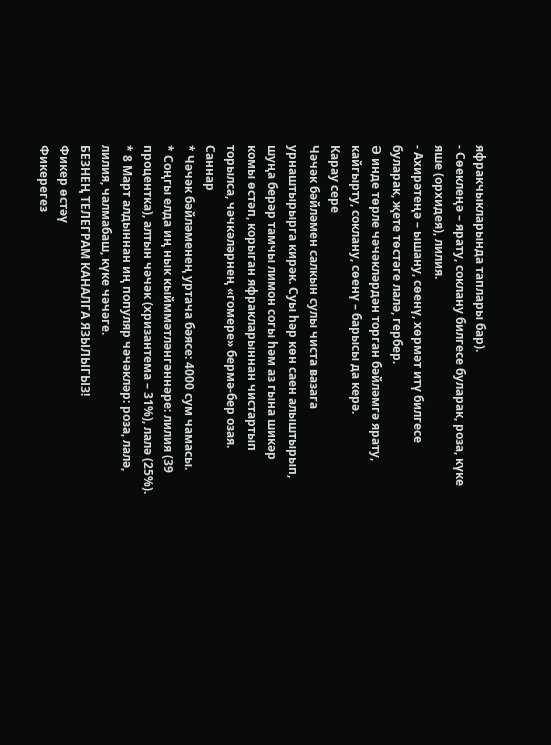яфракчыкларында таплары бар).
- Сөеклеңә – ярату, соклану билгесе буларак, роза, күке яше (орхидея), лилия.
- Ахирәтеңә – ышану, сөенү, хөрмәт итү билгесе буларак, җете төстәге лалә, гербер.
Ә инде төрле чәчәкләрдән торган бәйләмгә ярату, кайгырту, соклану, сөенү – барысы да керә.
Карау сере
Чәчәк бәйләмен салкын сулы чиста вазага урнаштырырга кирәк. Суы һәр көн саен алыштырып, шуңа берәр тамчы лимон согы һәм аз гына шикәр комы өстәп, корыган яфракларыннан чистартып торылса, чәчкәләрнең «гомере» бермә-бер озая.
Саннар
* Чәчәк бәйләменең уртача бәясе: 4000 сум чамасы.
* Соңгы елда иң нык кыйммәтләнгәннәре: лилия (39 процентка), алтын чәчәк (хризантема – 31%), лалә (25%).
* 8 Март алдыннан иң популяр чәчәкләр: роза, лалә, лилия, чалмабаш, күке чәчәге.
БЕЗНЕҢ ТЕЛЕГРАМ КАНАЛГА ЯЗЫЛЫГЫЗ!
Фикер өстәү
Фикерегез